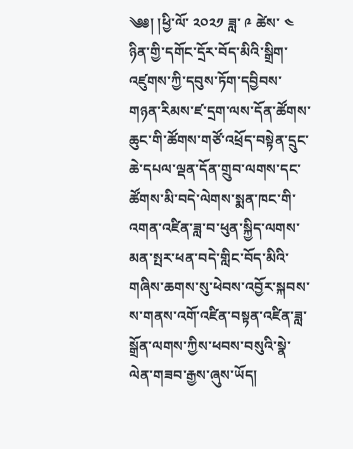༄༅། །ཕྱི་ལོ་ ༢༠༢༡ ཟླ་ ༩ ཚེས་ ༤ ཉིན་གྱི་དགོང་དྲོར་བོད་མིའི་སྒྲིག་འཛུགས་ཀྱི་དབུས་ཏོག་དབྱིབས་གཉན་རིམས་ཛ་དྲག་ལས་དོན་ཚོགས་ཆུང་གི་ཚོགས་གཙོ་འཕྲོད་བསྟེན་དྲུང་ཆེ་དཔལ་ལྡན་དོན་གྲུབ་ལགས་དང་ཚོགས་མི་བདེ་ལེགས་སྨན་ཁང་གི་འགན་འཛིན་ཟླ་བ་ཕུན་སྐྱིད་ལགས་མན་སྤར་ཕན་བདེ་གླིང་བོད་མིའི་གཞིས་ཆགས་སུ་ཕེབས་འབྱོར་སྐབས་ས་གནས་འགོ་འཛིན་བསྟན་འཛིན་ཟླ་སྒྲོན་ལགས་ཀྱིས་ཕབས་བསུའི་སྣེ་ལེན་གཟབ་རྒྱས་ཞུས་ཡོད།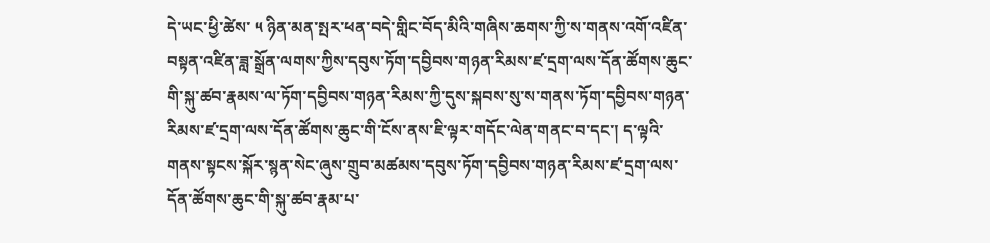དེ་ཡང་ཕྱི་ཚེས་ ༥ ཉིན་མན་སྤར་ཕན་བདེ་གླིང་བོད་མིའི་གཞིས་ཆགས་ཀྱི་ས་གནས་འགོ་འཛིན་བསྟན་འཛིན་ཟླ་སྒྲོན་ལགས་ཀྱིས་དབུས་ཏོག་དབྱིབས་གཉན་རིམས་ཛ་དྲག་ལས་དོན་ཚོགས་ཆུང་གི་སྐུ་ཚབ་རྣམས་ལ་ཏོག་དབྱིབས་གཉན་རིམས་ཀྱི་དུས་སྐབས་སུ་ས་གནས་ཏོག་དབྱིབས་གཉན་རིམས་ཛ་དྲག་ལས་དོན་ཚོགས་ཆུང་གི་ངོས་ནས་ཇི་ལྟར་གདོང་ལེན་གནང་བ་དང་། ད་ལྟའི་གནས་སྟངས་སྐོར་སྙན་སེང་ཞུས་གྲུབ་མཚམས་དབུས་ཏོག་དབྱིབས་གཉན་རིམས་ཛ་དྲག་ལས་དོན་ཚོགས་ཆུང་གི་སྐུ་ཚབ་རྣམ་པ་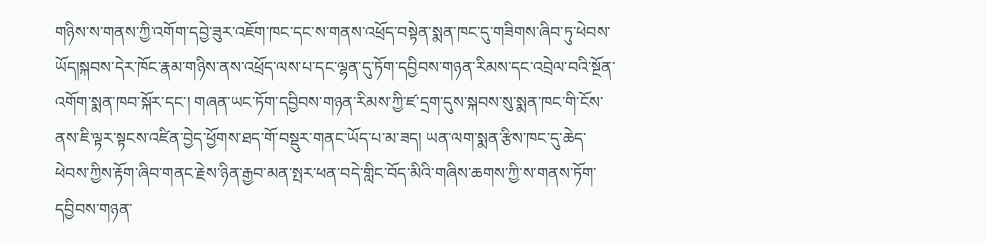གཉིས་ས་གནས་ཀྱི་འགོག་དབྱེ་ཟུར་འཇོག་ཁང་དང་ས་གནས་འཕྲོད་བསྟེན་སྨན་ཁང་དུ་གཟིགས་ཞིབ་ཏུ་ཕེབས་ཡོད།སྐབས་དེར་ཁོང་རྣམ་གཉིས་ནས་འཕྲོད་ལས་པ་དང་ལྷན་དུ་ཏོག་དབྱིབས་གཉན་རིམས་དང་འབྲེལ་བའི་སྔོན་འགོག་སྨན་ཁབ་སྐོར་དང་། གཞན་ཡང་ཏོག་དབྱིབས་གཉན་རིམས་ཀྱི་ཛ་དྲག་དུས་སྐབས་སུ་སྨན་ཁང་གི་ངོས་ནས་ཇི་ལྟར་སྟངས་འཛིན་བྱེད་ཕྱོགས་ཐད་གོ་བསྡུར་གནང་ཡོད་པ་མ་ཟད། ཡན་ལག་སྨན་རྩིས་ཁང་དུ་ཆེད་ཕེབས་ཀྱིས་རྟོག་ཞིབ་གནང་རྗེས་ཉིན་རྒྱབ་མན་སྤར་ཕན་བདེ་གླིང་བོད་མིའི་གཞིས་ཆགས་ཀྱི་ས་གནས་ཏོག་དབྱིབས་གཉན་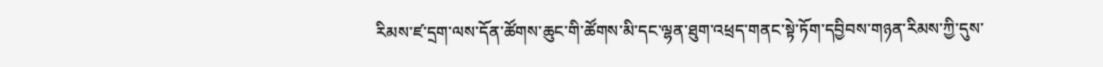རིམས་ཛ་དྲག་ལས་དོན་ཚོགས་ཆུང་གི་ཚོགས་མི་དང་ལྷན་ཐུག་འཕྲད་གནང་སྟེ་ཏོག་དབྱིབས་གཉན་རིམས་ཀྱི་དུས་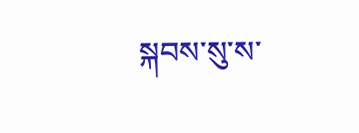སྐབས་སུ་ས་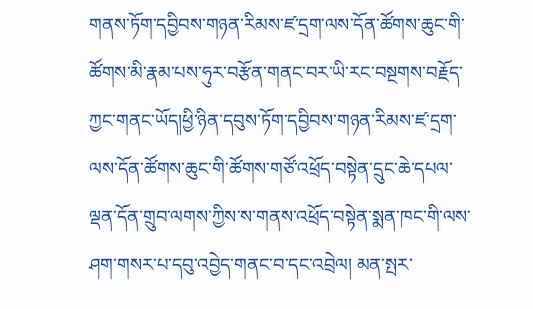གནས་ཏོག་དབྱིབས་གཉན་རིམས་ཛ་དྲག་ལས་དོན་ཚོགས་ཆུང་གི་ཚོགས་མི་རྣམ་པས་ཧུར་བརྩོན་གནང་བར་ཡི་རང་བསྔགས་བརྗོད་ཀྱང་གནང་ཡོད།ཕྱི་ཉིན་དབུས་ཏོག་དབྱིབས་གཉན་རིམས་ཛ་དྲག་ལས་དོན་ཚོགས་ཆུང་གི་ཚོགས་གཙོ་འཕྲོད་བསྟེན་དྲུང་ཆེ་དཔལ་ལྡན་དོན་གྲུབ་ལགས་ཀྱིས་ས་གནས་འཕྲོད་བསྟེན་སྨན་ཁང་གི་ལས་ཤག་གསར་པ་དབུ་འབྱེད་གནང་བ་དང་འབྲེལ། མན་སྤར་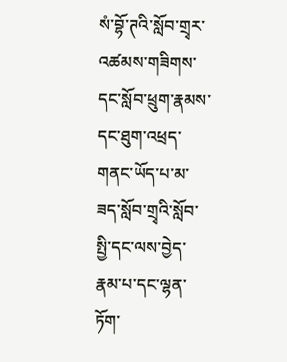སཾ་བྷོ་ཊའི་སློབ་གྲྭར་འཚམས་གཟིགས་དང་སློབ་ཕྲུག་རྣམས་དང་ཐུག་འཕྲད་གནང་ཡོད་པ་མ་ཟད་སློབ་གྲྭའི་སློབ་སྤྱི་དང་ལས་བྱེད་རྣམ་པ་དང་ལྷན་ཏོག་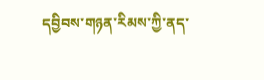དབྱིབས་གཉན་རིམས་ཀྱི་ནད་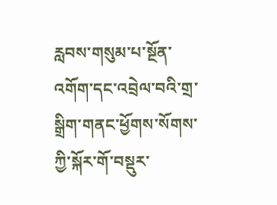རླབས་གསུམ་པ་སྔོན་འགོག་དང་འབྲེལ་བའི་གྲ་སྒྲིག་གནང་ཕྱོགས་སོགས་ཀྱི་སྐོར་གོ་བསྡུར་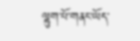ལྷུག་པོ་གནང་ཡོད་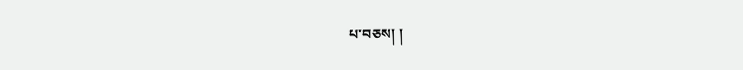པ་བཅས། །